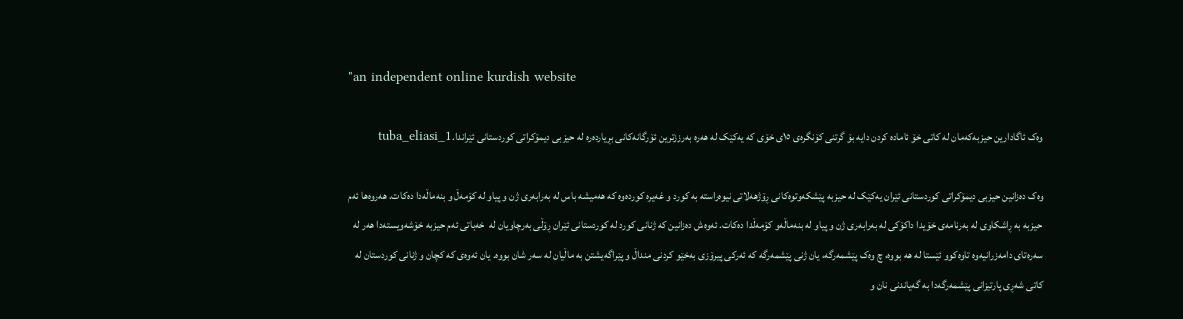"an independent online kurdish website

وەک ئاگادارین حیزبەکەمان لە کاتی خۆ ئامادە کردن دایە بۆ گرتنی کۆنگرەی ١٥ی خۆی کە یەکێک لە هەرە بەرززترین ئۆرگانەکانی بڕیاردەرە لە حیزبی دیمۆکراتی کوردستانی ئێراندا.tuba_eliasi_1

وەک دەزانین حیزبی دیمۆکراتی کوردستانی ئێران یەکێک لە حیزبە پێشکەوتوەکانی ڕۆژهەلاتی نیوەراستە بە کورد و غەیرە کوردەوە کە هەمیشە باس لە بەرابەری ژن و پیاو لە کۆمەڵ و بنەماڵەدا دەکات. هەروەها ئەم حیزبە بە ڕاشکاوی لە بەرنامەی خۆیدا داکۆکی لە بەرابەری ژن و پیاو لە بنەماڵەو کۆمەڵدا دەکات. ئەوەش دەزانین کە ژنانی کورد لە کوردستانی ئێران ڕۆڵی بەرچاویان لە  خەباتی ئەم حیزبە خۆشەویستەدا هەر لە سەرەتای دامەزرانیەوە تاوەکوو ئێستا لە هە بووە، چ وەک پێشمەرگە، یان ژنی پێشمەرگە کە ئەرکی پیرۆزی بەخێو کردنی منداڵ و پێراگەیشتن بە ماڵیان لە سەر شان بووە. یان ئەوەی کە کچان و ژنانی کوردستان لە کاتی شەڕی پارتیزانی پێشمەرگەدا بە گەیاندنی نان و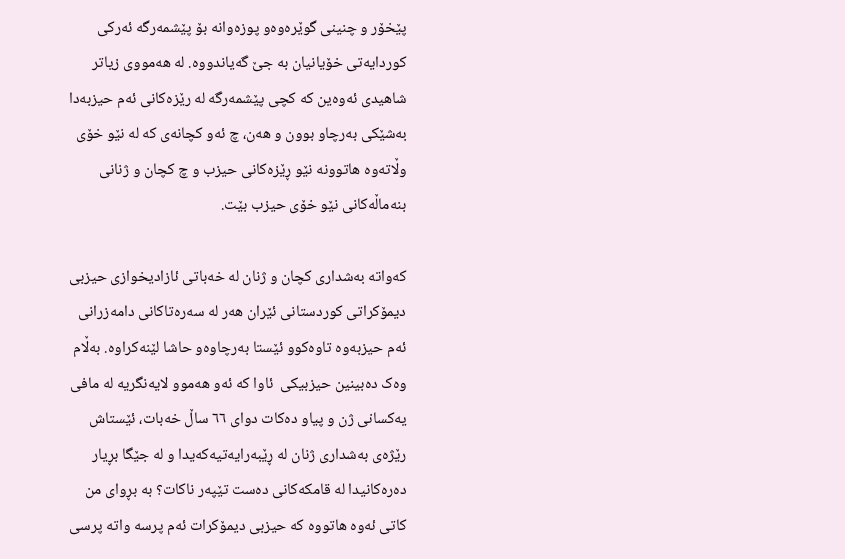پێخۆر و چنینی گوێرەوەو پوزەوانە بۆ پێشمەرگە ئەرکی کوردایەتی خۆیانیان بە جێ گەیاندووە. لە هەمووی زیاتر شاهیدی ئەوەین کە کچی پێشمەرگە لە رێزەکانی ئەم حیزبەدا بەشێکی بەرچاو بوون و هەن، چ ئەو کچانەی کە لە نێو خۆی وڵاتەوە هاتوونە نێو ڕێزەکانی حیزب و چ کچان و ژنانی بنەماڵەکانی نێو خۆی حیزب بێت.

کەواتە بەشداری کچان و ژنان لە خەباتی ئازادیخوازی حیزبی دیمۆکراتی کوردستانی ئێران هەر لە سەرەتاکانی دامەزرانی ئەم حیزبەوە تاوەکوو ئێستا بەرچاوەو حاشا لێنەکراوە. بەڵام وەک دەبینین حیزبیکی  ئاوا کە ئەو هەموو لایەنگریە لە مافی یەکسانی ژن و پیاو دەکات دوای ٦٦ ساڵ خەبات، ئێستاش رێژەی بەشداری ژنان لە ڕێبەرایەتیەکەیدا و لە جێگا بڕیار دەرەکانیدا لە قامکەکانی دەست تێپەر ناکات؟ بە بڕوای من کاتی ئەوە هاتووە کە حیزبی دیمۆکرات ئەم پرسە واتە پرسی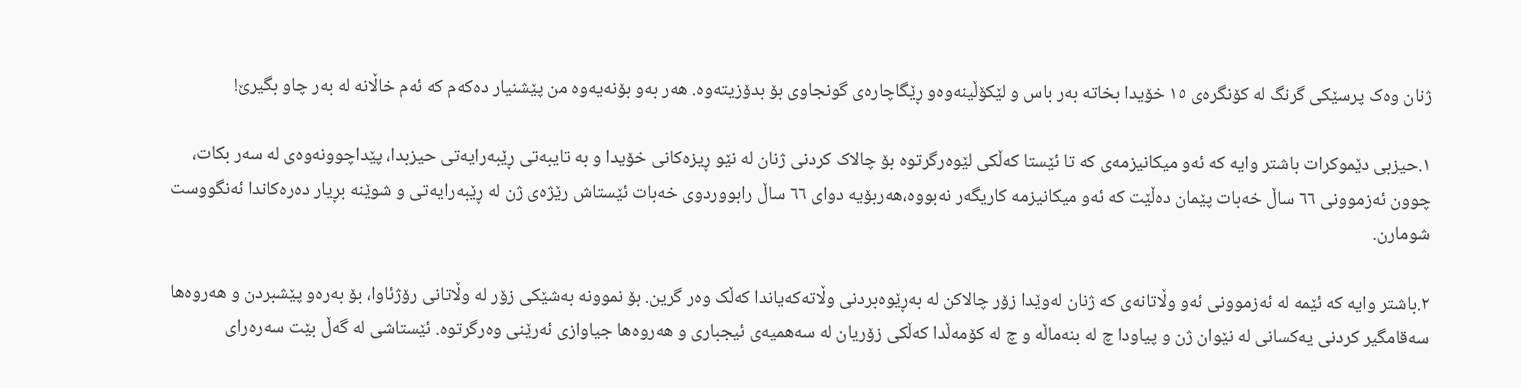ژنان وەک پرسێکی گرنگ لە کۆنگرەی ١٥ خۆیدا بخاتە بەر باس و لێکۆڵینەوەو ڕێگاچارەی گونجاوی بۆ بدۆزیتەوە. هەر بەو بۆنەیەوە من پێشنیار دەکەم کە ئەم خاڵانە لە بەر چاو بگیرێ!

١.حیزبی دێموکرات باشتر وایە کە ئەو میکانیزمەی کە تا ئێستا کەڵکی لێوەرگرتوە بۆ چالاک کردنی ژنان لە نێو ڕیزەکانی خۆیدا و بە تایبەتی ڕێبەرایەتی حیزبدا، پێداچوونەوەی لە سەر بکات، چوون ئەزموونی ٦٦ ساڵ خەبات پێمان دەڵێت کە ئەو میکانیزمە کاریگەر نەبووە،هەربۆیە دوای ٦٦ ساڵ رابووردوی خەبات ئێستاش رێژەی ژن لە ڕێبەرایەتی و شوێنە بڕیار دەرەکاندا ئەنگووست شومارن.

٢.باشتر وایە کە ئێمە لە ئەزموونی ئەو وڵاتانەی کە ژنان لەوێدا زۆر چالاکن لە بەڕێوەبردنی وڵاتەکەیاندا کەڵک وەر گرین. بۆ نموونە بەشێکی زۆر لە وڵاتانی رۆژئاوا، بۆ بەرەو پێشبردن و هەروەها سەقامگیر کردنی یەکسانی لە نێوان ژن و پیاودا چ لە بنەماڵە و چ لە کۆمەڵدا کەڵکی زۆریان لە سەهمیەی ئیجباری و هەروەها جیاوازی ئەرێنی وەرگرتوە. ئێستاشی لە گەڵ بێت سەرەرای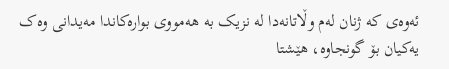ئەوەی کە ژنان لەم وڵاتانەدا لە نزیک بە هەمووی بوارەکاندا مەیدانی وەک یەکیان بۆ گونجاوە، هێشتا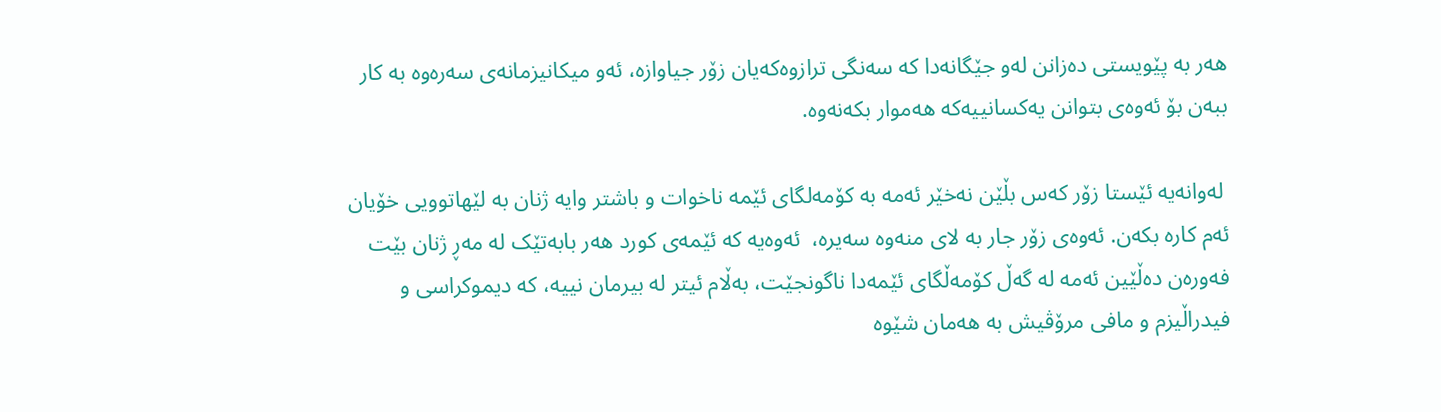هەر بە پێویستی دەزانن لەو جێگانەدا کە سەنگی ترازوەکەیان زۆر جیاوازە، ئەو میکانیزمانەی سەرەوە بە کار ببەن بۆ ئەوەی بتوانن یەکسانییەکە هەموار بکەنەوە.

 لەوانەیە ئێستا زۆر کەس بڵێن نەخێر ئەمە بە کۆمەلگای ئێمە ناخوات و باشتر وایە ژنان بە لێهاتوویی خۆیان ئەم کارە بکەن. ئەوەی زۆر جار بە لای منەوە سەیرە،  ئەوەیە کە ئێمەی کورد هەر بابەتێک لە مەڕ ژنان بێت فەورەن دەڵێین ئەمە لە گەڵ کۆمەڵگای ئێمەدا ناگونجێت، بەڵام ئیتر لە بیرمان نییە، کە دیموکراسی و فیدراڵیزم و مافی مرۆڤیش بە هەمان شێوە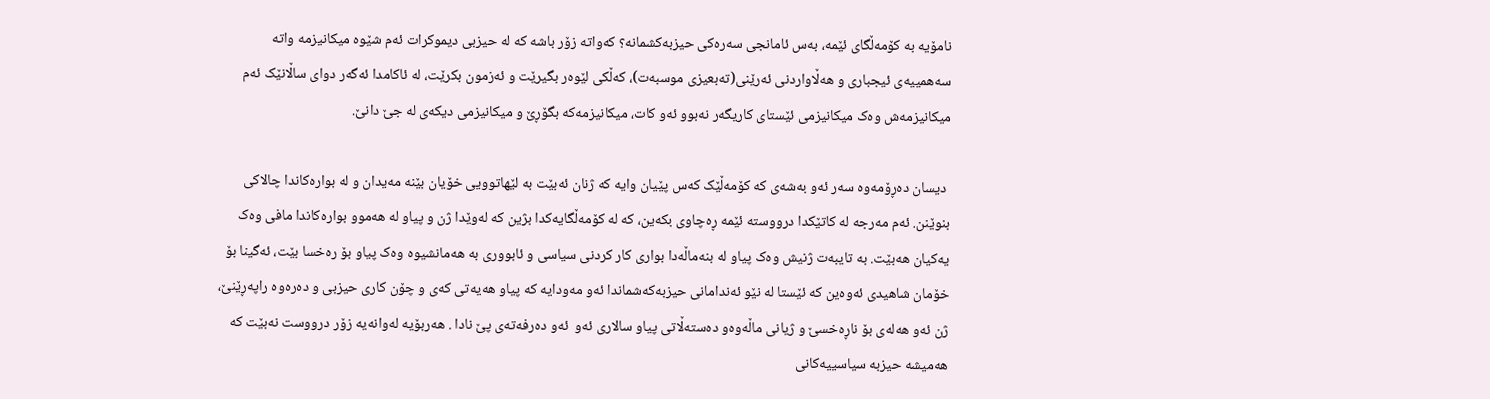نامۆیە بە کۆمەڵگای ئێمە، بەس ئامانجی سەرەکی حیزبەکشمانە؟ کەواتە زۆر باشە کە لە حیزبی دیموکرات ئەم شێوە میکانیزمە واتە سەهمییەی ئیجباری و هەڵاواردنی ئەرێنی(تەبعیزی موسبەت)، کەڵکی لێوەر بگیرێت و ئەزمون بکرێت، لە ئاکامدا ئەگەر دوای ساڵانێک ئەم میکانیزمەش وەک میکانیزمی ئێستای کاریگەر نەبوو ئەو کات، میکانیزمەکە بگۆڕێ و میکانیزمی دیکەی لە جێ دانێ.

 دیسان دەڕۆمەوە سەر ئەو بەشەی کە کۆمەڵێک کەس پێیان وایە کە ژنان ئەبێت بە لێهاتوویی خۆیان بێنە مەیدان و لە بوارەکاندا چالاکی بنوێنن. ئەم مەرجە لە کاتێکدا درووستە ئێمە ڕەچاوی بکەین، کە لە کۆمەڵگایەکدا بژین کە لەوێدا ژن و پیاو لە هەموو بوارەکاندا مافی وەک یەکیان هەبێت. بە تایبەت ژنیش وەک پیاو لە بنەماڵەدا بواری کار کردنی سیاسی و ئابووری بە هەمانشیوە وەک پیاو بۆ رەخسا بێت، ئەگینا بۆ خۆمان شاهیدی ئەوەین کە ئێستا لە نێو ئەندامانی حیزبەکەشماندا ئەو مەودایە کە پیاو هەیەتی کەی و چۆن کاری حیزبی و دەرەوە راپەڕێنێ، ژن ئەو هەلەی بۆ ناڕەخسێ و ژیانی ماڵەوەو دەستەڵاتی پیاو سالاری ئەو  ئەو دەرفەتەی پێ نادا . هەربۆیە لەوانەیە زۆر درووست نەبێت کە هەمیشە حیزبە سیاسییەکانی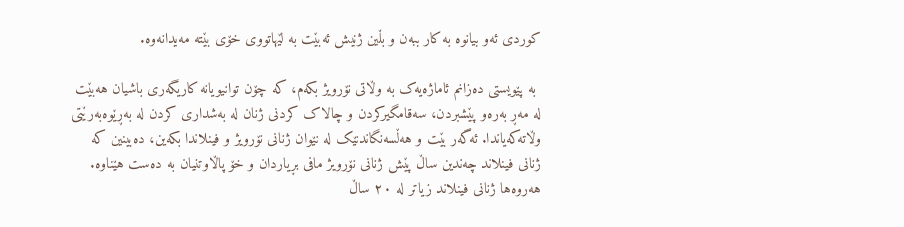کوردی ئەو بیانوە بە کار ببەن و بڵین ژنیش ئەبێت بە لێهاتووی خۆی بێتە مەیدانەوە.

 بە پێویستی دەزانم ئاماژەیەک بە وڵاتی نۆرویژ بکەم، کە چۆن توانیویانە کاریگەری باشیان هەبێت لە مەڕ بەرەو پێشبردن، سەقامگیرکردن و چالاک کردنی ژنان لە بەشداری کردن لە بەڕێوەبەرێتی وڵاتەکەیاندا. ئەگەر بێت و هەڵسەنگاندنێک لە نێوان ژنانی نۆرویژ و فینلاندا بکەین، دەبینین کە ژنانی فینلاند چەندین ساڵ پێش ژنانی نۆرویژ مافی بڕیاردان و خۆ پاڵاوتنیان بە دەست هێناوە.  هەروەها ژنانی فینلاند زیاتر لە ٢٠ ساڵ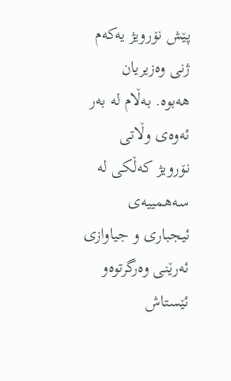پێش نۆرویژ یەکەم ژنی وەزیریان هەبوە. بەڵام لە بەر ئەوەی وڵاتی نۆرویژ کەڵکی لە سەهمییەی ئیجباری و جیاوازی ئەرێنی وەرگرتوەو ئێستاش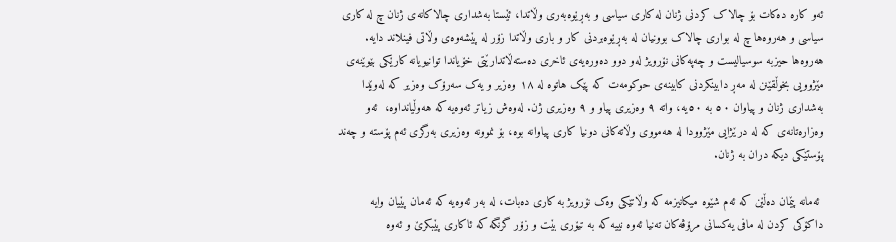ئەو کارە دەکات بۆ چالاک کردنی ژنان لە کاری سیاسی و بەڕێوەبەری وڵاتدا، ئێستا بەشداری چالاکانەی ژنان چ لە کاری سیاسی و هەروەها چ لە بواری چالاک بوونیان لە بەڕێوەبردنی کار و باری وڵاتدا زۆر لە پێشەوەی وڵاتی فینلاند دایە. هەروەها حیزبە سوسیالیست و چەپەکانی نۆرویژ لەو دوو دەورەیەی ئاخری دەستەڵاتدارێتی خۆیاندا توانیویانە کارێکی بێوێنەی مێژوویی بخوڵقێنن لە مەڕ دابینکردنی کابینەی حوکومەت کە پێک هاتوە لە ١٨ وەزیر و یەک سەرۆک وەزیر کە لەوێدا بەشداری ژنان و پیاوان ٥٠ بە ٥٠یە، واتە ٩ وەزیری پیاو و ٩ وەزیری ژن. لەوەش زیاتر ئەوەیە کە هەوڵیانداوە،  ئەو وەزارەتانەی کە لە درێژایی مێژوودا لە هەمووی وڵاتەکانی دونیا کاری پیاوانە بوە، بۆ نموونە وەزیری بەرگری ئەم پۆستە و چەند پۆستێکی دیکە دران بە ژنان.

 ئەمانە پێمان دەڵێن کە ئەم شێوە میکانیزمە کە وڵاتێکی وەک نۆرویژ بە کاری دەبات، لە بەر ئەوەیە کە ئەمان پێیان وایە داکۆکی کردن لە مافی یەکسانی مرۆڤەکان تەنیا ئەوە نییە کە بە تیۆری بێت و زۆر گرنگە کە ئاکاری پێبکرێ و ئەوە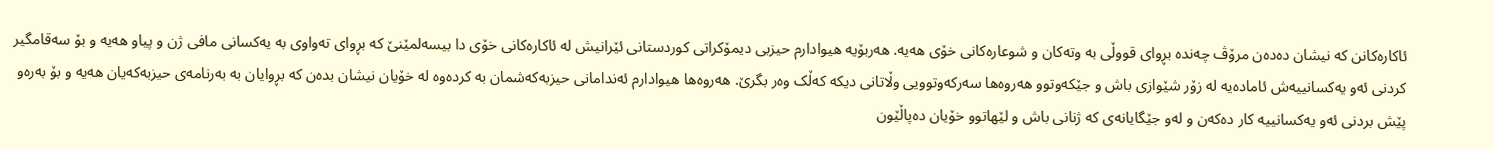ئاکارەکانن کە نیشان دەدەن مرۆڤ چەندە بڕوای قووڵی بە وتەکان و شوعارەکانی خۆی هەیە. هەربۆیە هیوادارم حیزبی دیمۆکراتی کوردستانی ئێرانیش لە ئاکارەکانی خۆی دا بیسەلمێنێ کە بڕوای تەواوی بە یەکسانی مافی ژن و پیاو هەیە و بۆ سەقامگیر کردنی ئەو یەکسانییەش ئامادەیە لە زۆر شێوازی باش و جێکەوتوو هەروەها سەرکەوتوویی وڵاتانی دیکە کەڵک وەر بگرێ. هەروەها هیوادارم ئەندامانی حیزبەکەشمان بە کردەوە لە خۆیان نیشان بدەن کە بڕوایان بە بەرنامەی حیزبەکەیان هەیە و بۆ بەرەو پێش بردنی ئەو یەکسانییە کار دەکەن و لەو جێگایانەی کە ژنانی باش و لێهاتوو خۆیان دەپاڵێون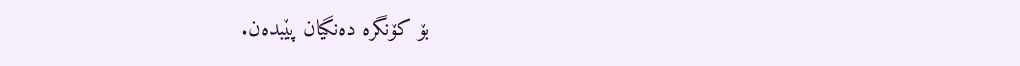بۆ کۆنگرە دەنگیان پێبدەن.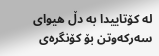لە کۆتاییدا بە دڵ هیوای سەرکەوتن بۆ کۆنگرەی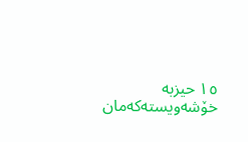١٥ حیزبە خۆشەویستەکەمان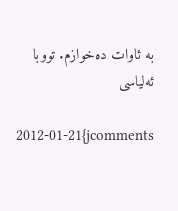بە ئاوات دەخوازم. تووبا ئەلیاسی

2012-01-21{jcomments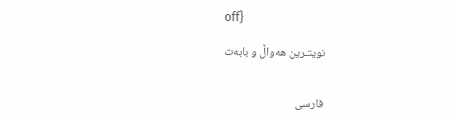off}

نویتـرین هەواڵ و بابەت


فارسی